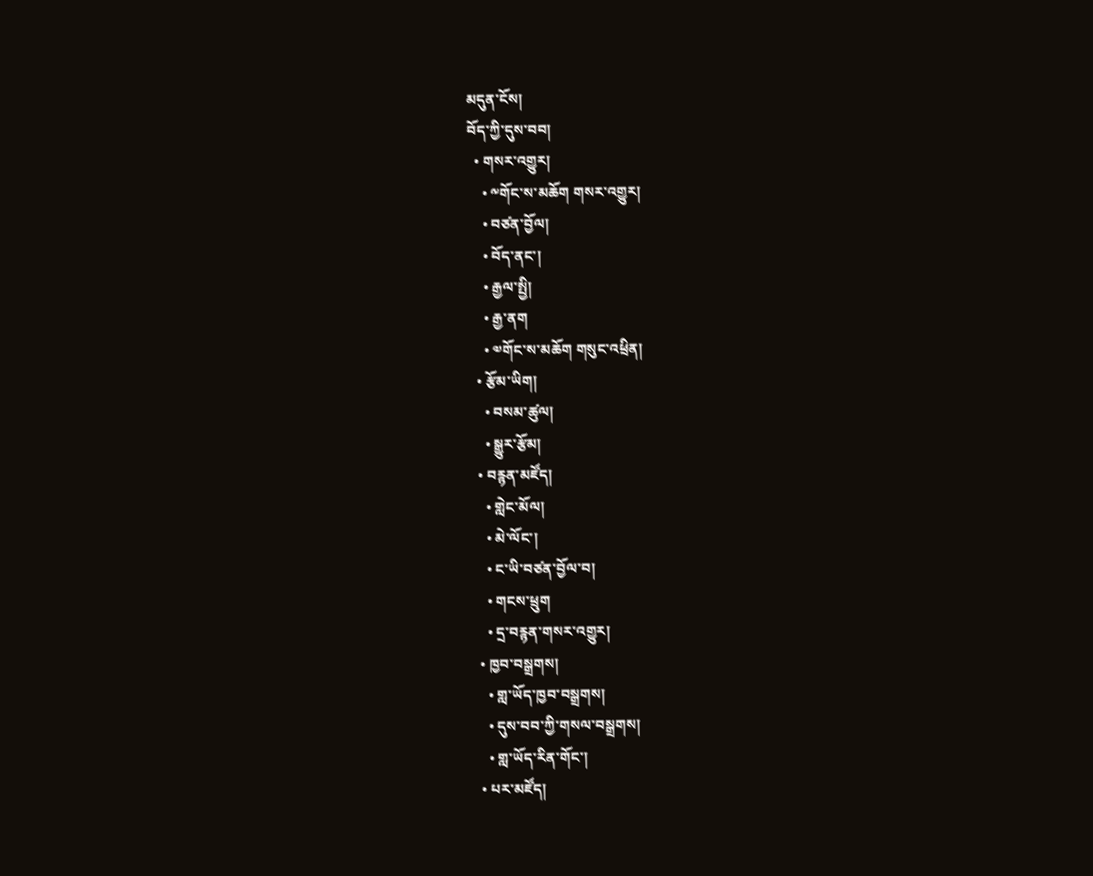མདུན་ངོས།
བོད་ཀྱི་དུས་བབ།
  • གསར་འགྱུར།
    • ༸གོང་ས་མཆོག གསར་འགྱུར།
    • བཙན་བྱོལ།
    • བོད་ནང་།
    • རྒྱལ་སྤྱི།
    • རྒྱ་ནག
    • ༧གོང་ས་མཆོག གསུང་འཕྲིན།
  • རྩོམ་ཡིག།
    • བསམ་ཚུལ།
    • སྒྱུར་རྩོམ།
  • བརྙན་མཛོད།
    • གླེང་མོལ།
    • མེ་ལོང་།
    • ང་ཡི་བཙན་བྱོལ་བ།
    • གངས་ཕྲུག
    • དྲ་བརྙན་གསར་འགྱུར།
  • ཁྱབ་བསྒྲགས།
    • གླ་ཡོད་ཁྱབ་བསྒྲགས།
    • དུས་བབ་ཀྱི་གསལ་བསྒྲགས།
    • གླ་ཡོད་རིན་གོང་།
  • པར་མཛོད།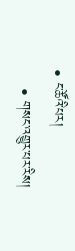• ང་ཚོའི་པར།
    • གསང་འགྱུར་པར་རིས།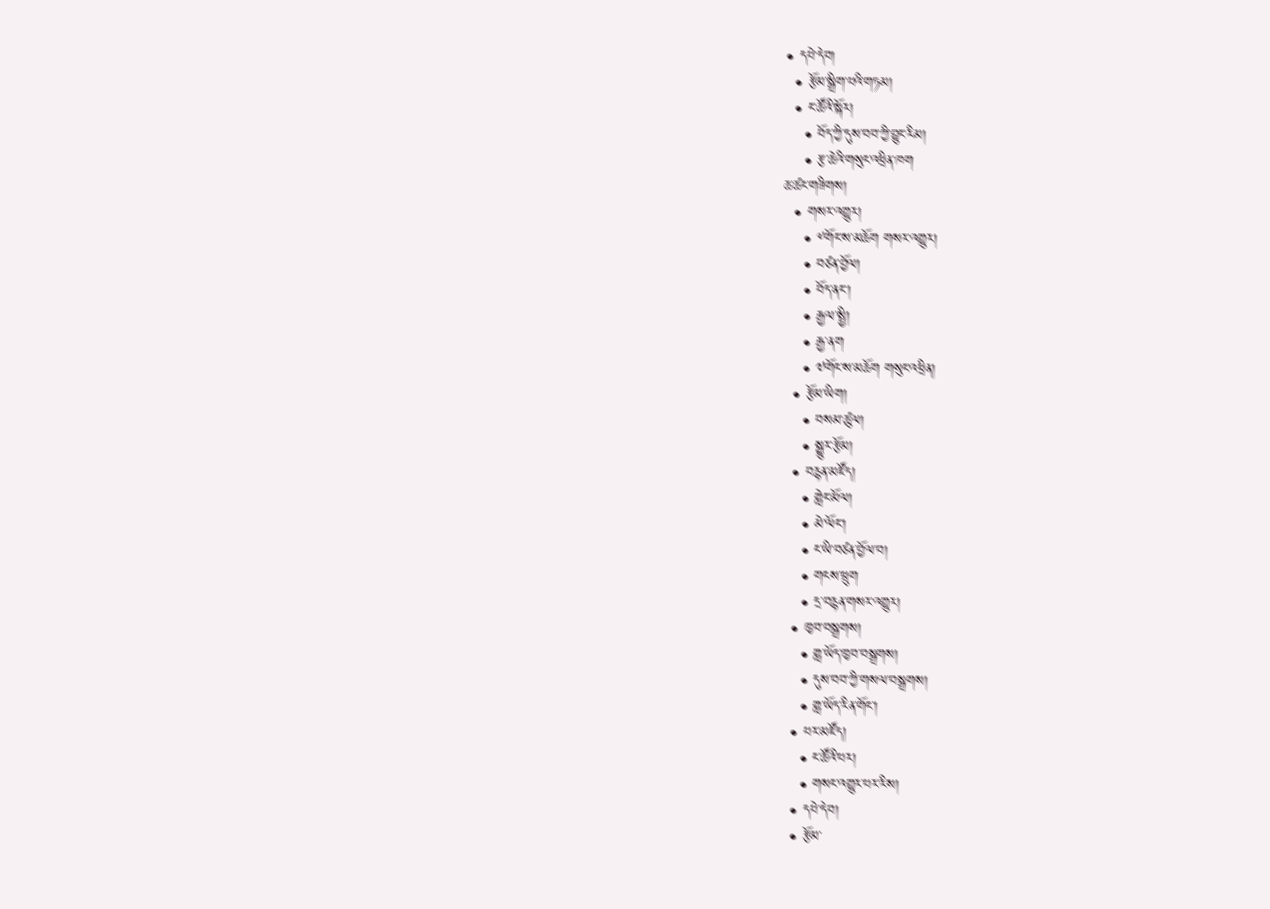• དཔེ་དེབ།
  • རྩོམ་སྒྲིག་པའི་གཏམ།
  • ང་ཚོའི་སྐོར།
    • བོད་ཀྱི་དུས་བབ་ཀྱི་བྱུང་རིམ།
    • རྩ་ཆེའི་གསུང་འཕྲིན་ཁག
ཆ་ཚང་གཟིགས།
  • གསར་འགྱུར།
    • ༸གོང་ས་མཆོག གསར་འགྱུར།
    • བཙན་བྱོལ།
    • བོད་ནང་།
    • རྒྱལ་སྤྱི།
    • རྒྱ་ནག
    • ༧གོང་ས་མཆོག གསུང་འཕྲིན།
  • རྩོམ་ཡིག།
    • བསམ་ཚུལ།
    • སྒྱུར་རྩོམ།
  • བརྙན་མཛོད།
    • གླེང་མོལ།
    • མེ་ལོང་།
    • ང་ཡི་བཙན་བྱོལ་བ།
    • གངས་ཕྲུག
    • དྲ་བརྙན་གསར་འགྱུར།
  • ཁྱབ་བསྒྲགས།
    • གླ་ཡོད་ཁྱབ་བསྒྲགས།
    • དུས་བབ་ཀྱི་གསལ་བསྒྲགས།
    • གླ་ཡོད་རིན་གོང་།
  • པར་མཛོད།
    • ང་ཚོའི་པར།
    • གསང་འགྱུར་པར་རིས།
  • དཔེ་དེབ།
  • རྩོམ་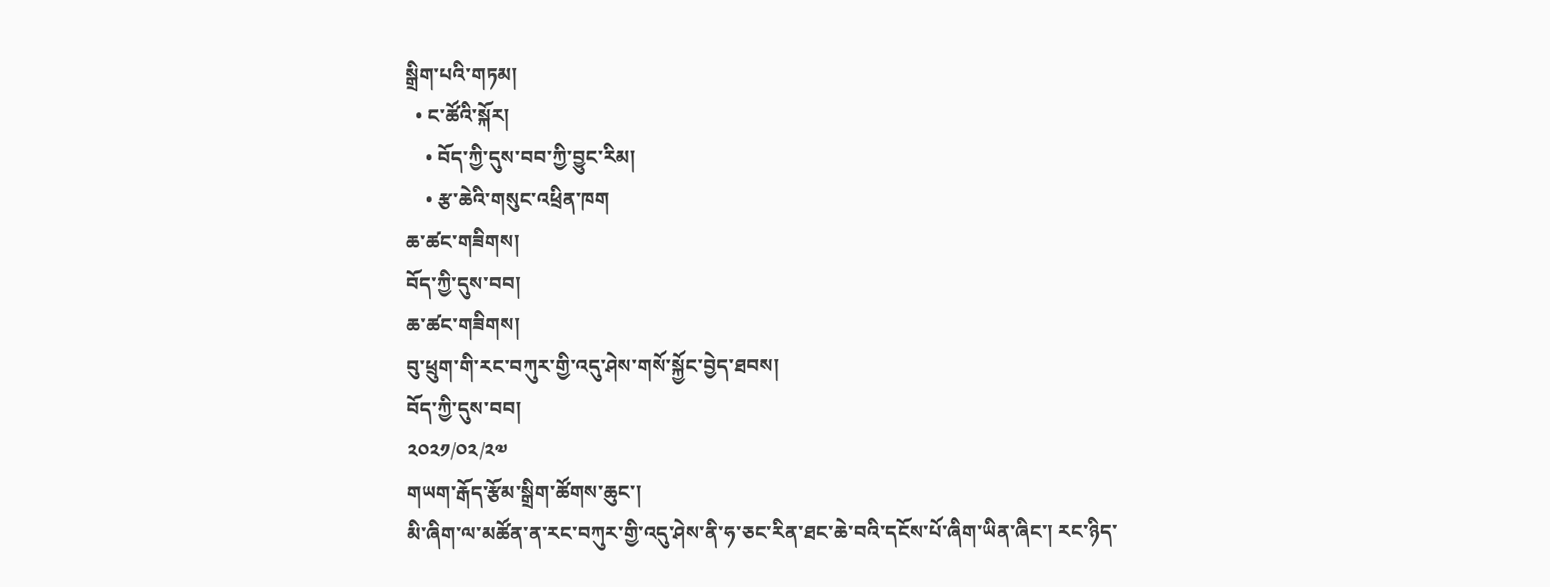སྒྲིག་པའི་གཏམ།
  • ང་ཚོའི་སྐོར།
    • བོད་ཀྱི་དུས་བབ་ཀྱི་བྱུང་རིམ།
    • རྩ་ཆེའི་གསུང་འཕྲིན་ཁག
ཆ་ཚང་གཟིགས།
བོད་ཀྱི་དུས་བབ།
ཆ་ཚང་གཟིགས།
བུ་ཕྲུག་གི་རང་བཀུར་གྱི་འདུ་ཤེས་གསོ་སྐྱོང་བྱེད་ཐབས།
བོད་ཀྱི་དུས་བབ།
༢༠༢༡/༠༢/༢༧
གཡག་རྒོད་རྩོམ་སྒྲིག་ཚོགས་ཆུང་།
མི་ཞིག་ལ་མཚོན་ན་རང་བཀུར་གྱི་འདུ་ཤེས་ནི་ཧ་ཅང་རིན་ཐང་ཆེ་བའི་དངོས་པོ་ཞིག་ཡིན་ཞིང་། རང་ཉིད་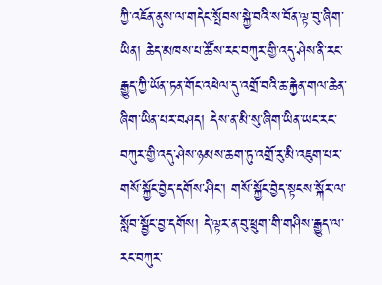ཀྱི་འཇོན་ནུས་ལ་གདེང་སྤོབས་སྐྱེ་བའི་ས་བོན་ལྟ་བུ་ཞིག་ཡིན། ཆེད་མཁས་པ་ཚོས་རང་བཀུར་གྱི་འདུ་ཤེས་ནི་རང་རྒྱུད་ཀྱི་ཡོན་ཏན་གོང་འཕེལ་དུ་འགྲོ་བའི་ཆ་རྐྱེན་གལ་ཆེན་ཞིག་ཡིན་པར་བཤད། དེས་ན་མི་སུ་ཞིག་ཡིན་ཡང་རང་བཀུར་གྱི་འདུ་ཤེས་ཉམས་ཆག་ཏུ་འགྲོ་རུ་མི་འཇུག་པར་གསོ་སྐྱོང་བྱེད་དགོས་ཤིང་། གསོ་སྐྱོང་བྱེད་སྟངས་སྐོར་ལ་སློབ་སྦྱོང་བྱ་དགོས། དེ་ལྟར་ན་བུ་ཕྲུག་གི་གཤིས་རྒྱུད་ལ་རང་བཀུར་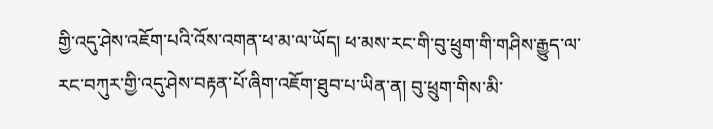གྱི་འདུ་ཤེས་འཇོག་པའི་འོས་འགན་ཕ་མ་ལ་ཡོད། ཕ་མས་རང་གི་བུ་ཕྲུག་གི་གཤིས་རྒྱུད་ལ་རང་བཀུར་གྱི་འདུ་ཤེས་བརྟན་པོ་ཞིག་འཇོག་ཐུབ་པ་ཡིན་ན། བུ་ཕྲུག་གིས་མི་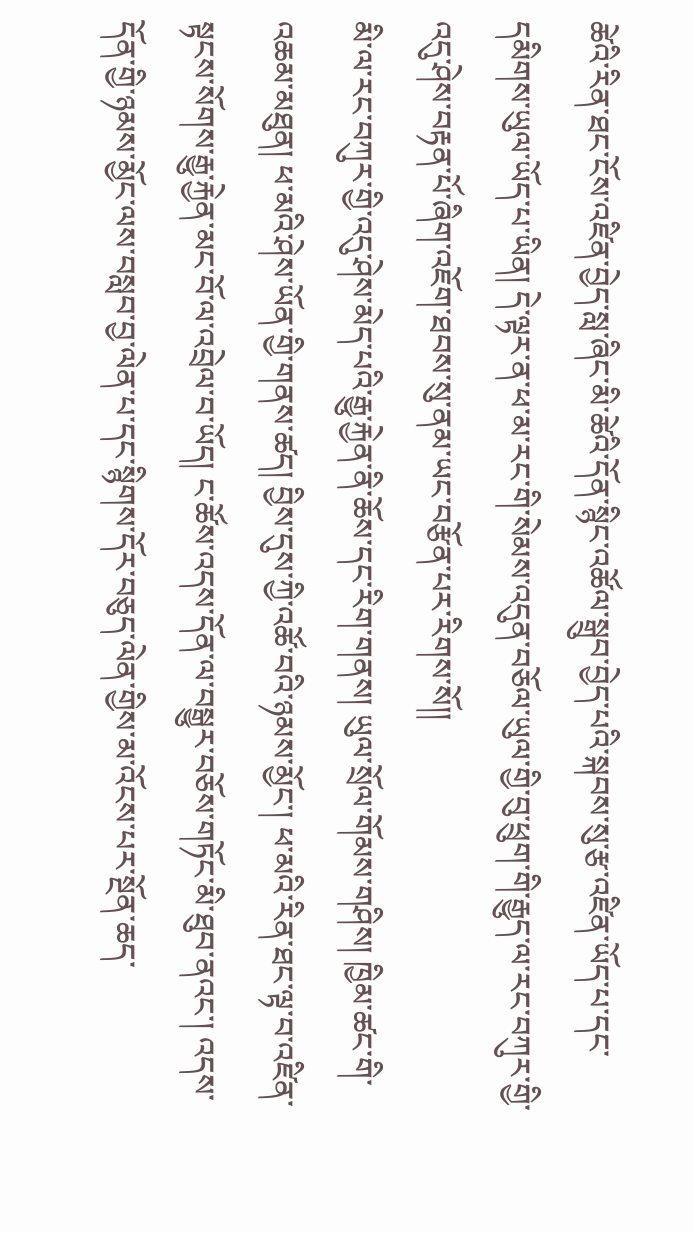ཚེའི་རིན་ཐང་ངོས་འཛིན་བྱེད་སླ་ཞིང་མི་ཚེའི་དོན་སྙིང་འཚོལ་སྒྲུབ་བྱེད་པའི་སྐབས་སུ་རྩ་འཛིན་ཡོད་པ་དང་དམིགས་ཡུལ་ཡོད་པ་ཡིན། དེ་ལྟར་ན་ཕ་མ་རང་གི་སེམས་འདུན་བཅོལ་ཡུལ་གྱི་བུ་ཕྲུག་གི་རྒྱུད་ལ་རང་བཀུར་གྱི་འདུ་ཤེས་བརྟན་པོ་ཞིག་འཇོག་ཐབས་སུ་ནམ་ཡང་བརྩོན་པར་རིགས་སོ།།
མི་ལ་རང་བཀུར་གྱི་འདུ་ཤེས་མེད་པའི་རྒྱུ་རྐྱེན་ནི་ཆོས་དང་རིག་གནས། ཡུལ་སྲོལ་གོམས་གཤིས། ཁྱིམ་ཚང་གི་འཆམ་མཐུན། ཕ་མའི་ཤེས་ཡོན་གྱི་གནས་ཚད། བྱིས་དུས་ཀྱི་འཚོ་བའི་ཉམས་མྱོང་། ཕ་མའི་རིན་ཐང་ལྟ་བ་འཛིན་སྟངས་སོགས་རྒྱུ་རྐྱེན་མང་བོ་ལ་འབྲེལ་བ་ཡོད། ང་ཚོས་འདས་དོན་ལ་བསྒྱུར་བཅོས་གཏོང་མི་ཐུབ་ནའང་། འདས་དོན་གྱི་ཉམས་མྱོང་ལས་བསླབ་བྱ་ལེན་པ་དང་སྙིགས་དོར་བཅུད་ལེན་གྱིས་མ་འོངས་པར་སྔོན་ཆད་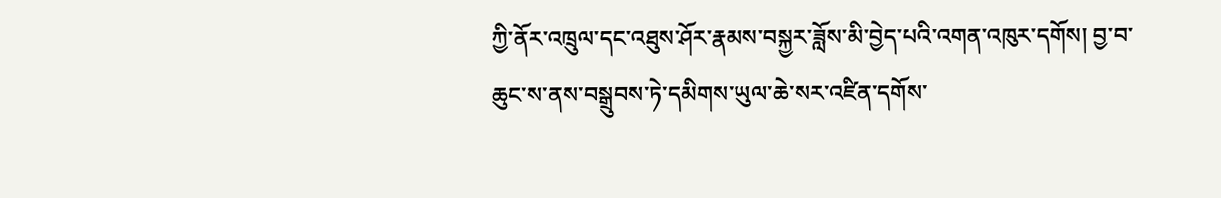ཀྱི་ནོར་འཁྲུལ་དང་འཐུས་ཤོར་རྣམས་བསྐྱར་ཟློས་མི་བྱེད་པའི་འགན་འཁུར་དགོས། བྱ་བ་ཆུང་ས་ནས་བསྒྲུབས་ཏེ་དམིགས་ཡུལ་ཆེ་སར་འཛིན་དགོས་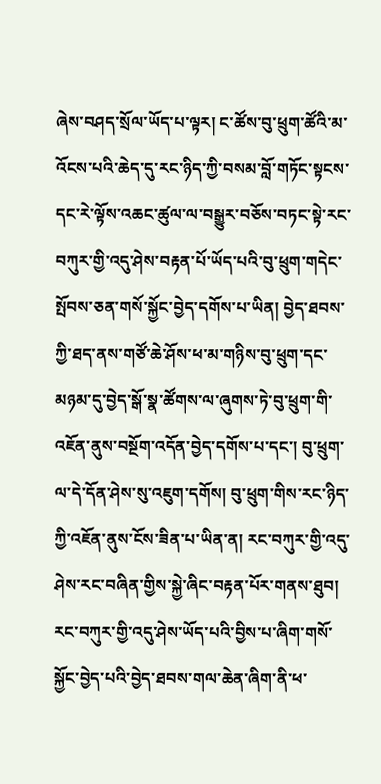ཞེས་བཤད་སྲོལ་ཡོད་པ་ལྟར། ང་ཚོས་བུ་ཕྲུག་ཚོའི་མ་འོངས་པའི་ཆེད་དུ་རང་ཉིད་ཀྱི་བསམ་བློ་གཏོང་སྟངས་དང་རེ་ལྟོས་འཆང་ཚུལ་ལ་བསྒྱུར་བཅོས་བཏང་སྟེ་རང་བཀུར་གྱི་འདུ་ཤེས་བརྟན་པོ་ཡོད་པའི་བུ་ཕྲུག་གདེང་སྤོབས་ཅན་གསོ་སྐྱོང་བྱེད་དགོས་པ་ཡིན། བྱེད་ཐབས་ཀྱི་ཐད་ནས་གཙོ་ཆེ་ཤོས་ཕ་མ་གཉིས་བུ་ཕྲུག་དང་མཉམ་དུ་བྱེད་སྒོ་སྣ་ཚོགས་ལ་ཞུགས་ཏེ་བུ་ཕྲུག་གི་འཇོན་ནུས་བསྔོག་འདོན་བྱེད་དགོས་པ་དང་། བུ་ཕྲུག་ལ་དེ་དོན་ཤེས་སུ་འཇུག་དགོས། བུ་ཕྲུག་གིས་རང་ཉིད་ཀྱི་འཇོན་ནུས་ངོས་ཟིན་པ་ཡིན་ན། རང་བཀུར་གྱི་འདུ་ཤེས་རང་བཞིན་གྱིས་སྐྱེ་ཞིང་བརྟན་པོར་གནས་ཐུབ། རང་བཀུར་གྱི་འདུ་ཤེས་ཡོད་པའི་བྱིས་པ་ཞིག་གསོ་སྐྱོང་བྱེད་པའི་བྱེད་ཐབས་གལ་ཆེན་ཞིག་ནི་ཕ་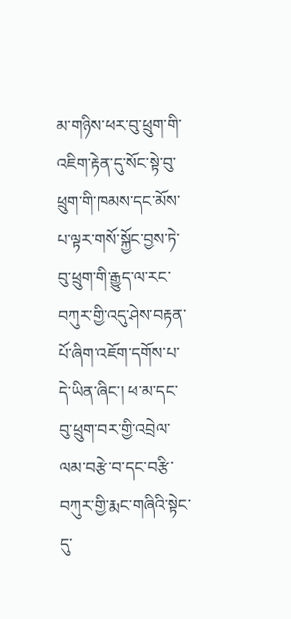མ་གཉིས་ཕར་བུ་ཕྲུག་གི་འཇིག་རྟེན་དུ་སོང་སྟེ་བུ་ཕྲུག་གི་ཁམས་དང་མོས་པ་ལྟར་གསོ་སྐྱོང་བྱས་ཏེ་བུ་ཕྲུག་གི་རྒྱུད་ལ་རང་བཀུར་གྱི་འདུ་ཤེས་བརྟན་པོ་ཞིག་འཇོག་དགོས་པ་དེ་ཡིན་ཞིང་། ཕ་མ་དང་བུ་ཕྲུག་བར་གྱི་འབྲེལ་ལམ་བརྩེ་བ་དང་བརྩི་བཀུར་གྱི་རྨང་གཞིའི་སྟེང་དུ་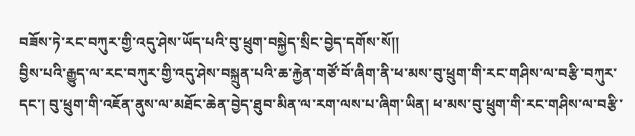བཟོས་ཏེ་རང་བཀུར་གྱི་འདུ་ཤེས་ཡོད་པའི་བུ་ཕྲུག་བསྐྱེད་སྲིང་བྱེད་དགོས་སོ།།
བྱིས་པའི་རྒྱུད་ལ་རང་བཀུར་གྱི་འདུ་ཤེས་བསྐྲུན་པའི་ཆ་རྐྱེན་གཙོ་བོ་ཞིག་ནི་ཕ་མས་བུ་ཕྲུག་གི་རང་གཤིས་ལ་བརྩི་བཀུར་དང་། བུ་ཕྲུག་གི་འཇོན་ནུས་ལ་མཐོང་ཆེན་བྱེད་ཐུབ་མིན་ལ་རག་ལས་པ་ཞིག་ཡིན། ཕ་མས་བུ་ཕྲུག་གི་རང་གཤིས་ལ་བརྩི་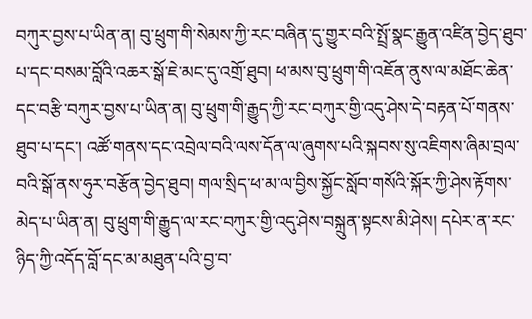བཀུར་བྱས་པ་ཡིན་ན། བུ་ཕྲུག་གི་སེམས་ཀྱི་རང་བཞིན་དུ་གྱུར་བའི་སྤྲོ་སྣང་རྒྱུན་འཛིན་བྱེད་ཐུབ་པ་དང་བསམ་བློའི་འཆར་སྒོ་ཇེ་མང་དུ་འགྲོ་ཐུབ། ཕ་མས་བུ་ཕྲུག་གི་འཇོན་ནུས་ལ་མཐོང་ཆེན་དང་བརྩི་བཀུར་བྱས་པ་ཡིན་ན། བུ་ཕྲུག་གི་རྒྱུད་ཀྱི་རང་བཀུར་གྱི་འདུ་ཤེས་དེ་བརྟན་པོ་གནས་ཐུབ་པ་དང་། འཚོ་གནས་དང་འབྲེལ་བའི་ལས་དོན་ལ་ཞུགས་པའི་སྐབས་སུ་འཇིགས་ཞིམ་བྲལ་བའི་སྒོ་ནས་ཧུར་བརྩོན་བྱེད་ཐུབ། གལ་སྲིད་ཕ་མ་ལ་བྱིས་སྐྱོང་སློབ་གསོའི་སྐོར་ཀྱི་ཤེས་རྟོགས་མེད་པ་ཡིན་ན། བུ་ཕྲུག་གི་རྒྱུད་ལ་རང་བཀུར་གྱི་འདུ་ཤེས་བསྐྲུན་སྟངས་མི་ཤེས། དཔེར་ན་རང་ཉིད་ཀྱི་འདོད་བློ་དང་མ་མཐུན་པའི་བྱ་བ་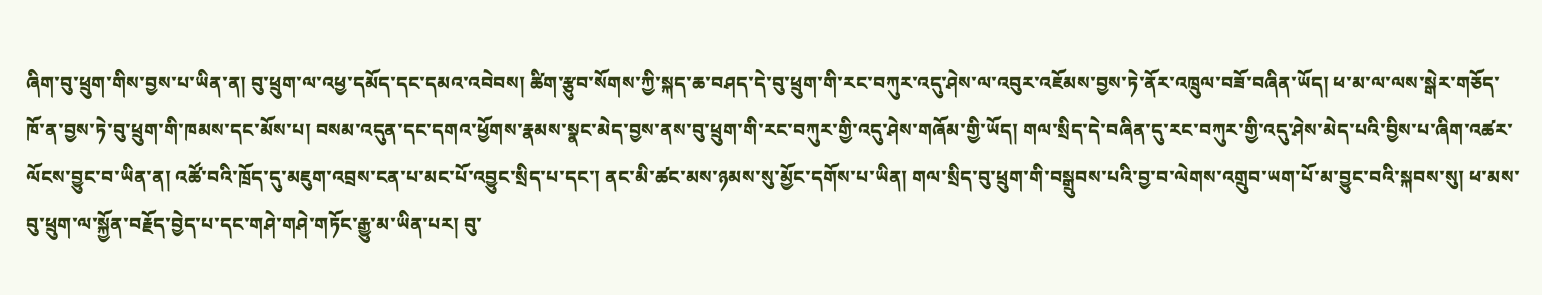ཞིག་བུ་ཕྲུག་གིས་བྱས་པ་ཡིན་ན། བུ་ཕྲུག་ལ་འཕྱ་དམོད་དང་དམའ་འབེབས། ཚིག་རྩུབ་སོགས་ཀྱི་སྐད་ཆ་བཤད་དེ་བུ་ཕྲུག་གི་རང་བཀུར་འདུ་ཤེས་ལ་འབུར་འཇོམས་བྱས་ཏེ་ནོར་འཁྲུལ་བཟོ་བཞིན་ཡོད། ཕ་མ་ལ་ལས་སྒེར་གཅོད་ཁོ་ན་བྱས་ཏེ་བུ་ཕྲུག་གི་ཁམས་དང་མོས་པ། བསམ་འདུན་དང་དགའ་ཕྱོགས་རྣམས་སྣང་མེད་བྱས་ནས་བུ་ཕྲུག་གི་རང་བཀུར་གྱི་འདུ་ཤེས་གཞོམ་གྱི་ཡོད། གལ་སྲིད་དེ་བཞིན་དུ་རང་བཀུར་གྱི་འདུ་ཤེས་མེད་པའི་བྱིས་པ་ཞིག་འཚར་ལོངས་བྱུང་བ་ཡིན་ན། འཚོ་བའི་ཁྲོད་དུ་མཇུག་འབྲས་ངན་པ་མང་པོ་འབྱུང་སྲིད་པ་དང་། ནང་མི་ཚང་མས་ཉམས་སུ་མྱོང་དགོས་པ་ཡིན། གལ་སྲིད་བུ་ཕྲུག་གི་བསྒྲུབས་པའི་བྱ་བ་ལེགས་འགྲུབ་ཡག་པོ་མ་བྱུང་བའི་སྐབས་སུ། ཕ་མས་བུ་ཕྲུག་ལ་སྐྱོན་བརྗོད་བྱེད་པ་དང་གཤེ་གཤེ་གཏོང་རྒྱུ་མ་ཡིན་པར། བུ་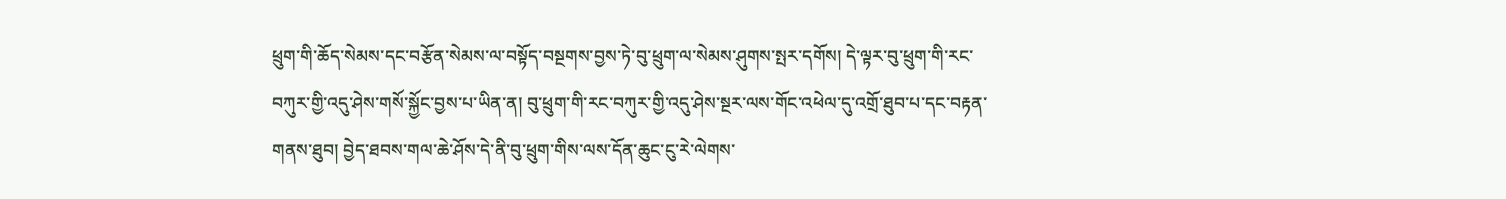ཕྲུག་གི་ཆོད་སེམས་དང་བརྩོན་སེམས་ལ་བསྟོད་བསྔགས་བྱས་ཏེ་བུ་ཕྲུག་ལ་སེམས་ཤུགས་སྤར་དགོས། དེ་ལྟར་བུ་ཕྲུག་གི་རང་བཀུར་གྱི་འདུ་ཤེས་གསོ་སྐྱོང་བྱས་པ་ཡིན་ན། བུ་ཕྲུག་གི་རང་བཀུར་གྱི་འདུ་ཤེས་སྔར་ལས་གོང་འཕེལ་དུ་འགྲོ་ཐུབ་པ་དང་བརྟན་གནས་ཐུབ། བྱེད་ཐབས་གལ་ཆེ་ཤོས་དེ་ནི་བུ་ཕྲུག་གིས་ལས་དོན་ཆུང་ངུ་རེ་ལེགས་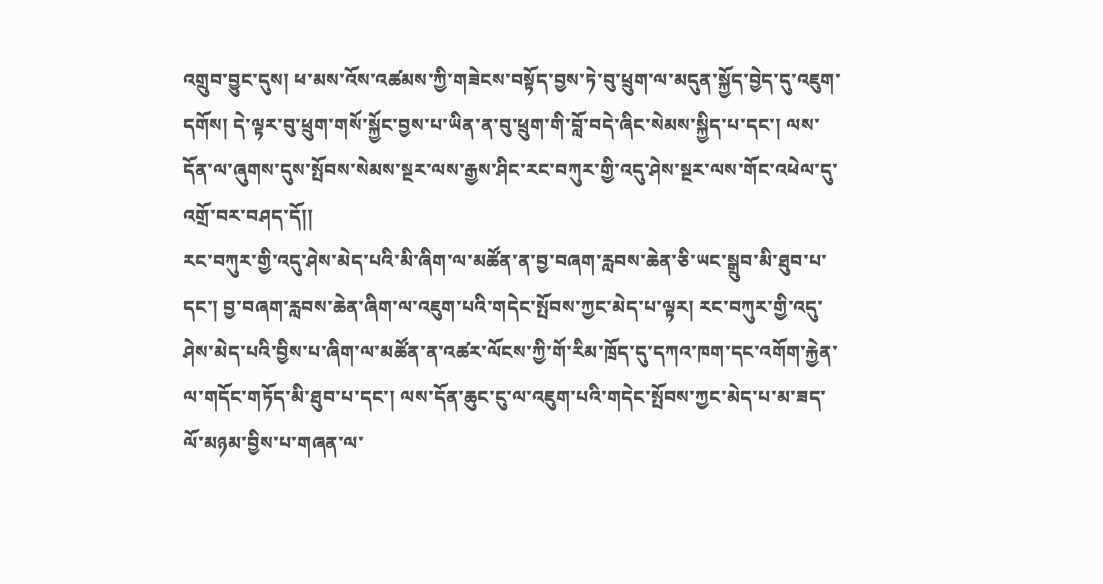འགྲུབ་བྱུང་དུས། ཕ་མས་འོས་འཚམས་ཀྱི་གཟེངས་བསྟོད་བྱས་ཏེ་བུ་ཕྲུག་ལ་མདུན་སྐྱོད་བྱེད་དུ་འཇུག་དགོས། དེ་ལྟར་བུ་ཕྲུག་གསོ་སྐྱོང་བྱས་པ་ཡིན་ན་བུ་ཕྲུག་གི་བློ་བདེ་ཞིང་སེམས་སྐྱིད་པ་དང་། ལས་དོན་ལ་ཞུགས་དུས་སྤོབས་སེམས་སྔར་ལས་རྒྱས་ཤིང་རང་བཀུར་གྱི་འདུ་ཤེས་སྔར་ལས་གོང་འཕེལ་དུ་འགྲོ་བར་བཤད་དོ།།
རང་བཀུར་གྱི་འདུ་ཤེས་མེད་པའི་མི་ཞིག་ལ་མཚོན་ན་བྱ་བཞག་རླབས་ཆེན་ཅི་ཡང་སྒྲུབ་མི་ཐུབ་པ་དང་། བྱ་བཞག་རླབས་ཆེན་ཞིག་ལ་འཇུག་པའི་གདེང་སྤོབས་ཀྱང་མེད་པ་ལྟར། རང་བཀུར་གྱི་འདུ་ཤེས་མེད་པའི་བྱིས་པ་ཞིག་ལ་མཚོན་ན་འཚར་ལོངས་ཀྱི་གོ་རིམ་ཁྲོད་དུ་དཀའ་ཁག་དང་འགོག་རྐྱེན་ལ་གདོང་གཏོད་མི་ཐུབ་པ་དང་། ལས་དོན་ཆུང་ངུ་ལ་འཇུག་པའི་གདེང་སྤོབས་ཀྱང་མེད་པ་མ་ཟད་ལོ་མཉམ་བྱིས་པ་གཞན་ལ་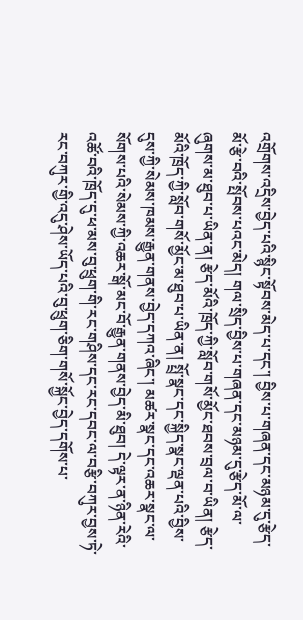འགྲོགས་འདྲིས་བྱེད་པའི་སྙིང་སྟོབས་མེད་པ་དང་། བྱིས་པ་གཞན་དང་མཉམ་དུ་རྩེད་མོ་རྩེ་བའི་སྤོབས་པའང་མེད། གལ་སྲིད་བྱིས་པ་གཞན་དང་མཉམ་དུ་རྩེད་མོ་ལ་ཞུགས་མ་ཐུབ་པ་ཡིན་ན། རྩེད་མོའི་ཁྲོད་ཀྱི་སློབ་གསོ་མྱོང་ཐབས་བྲལ་བ་ཡིན། རྩེད་མོའི་ཁྲོད་ཀྱི་སློབ་གསོ་མྱོང་མ་ཐུབ་པ་ཡིན་ན། སྤྲོ་སྣང་དང་སྐྱིད་སྣང་ལྡན་པའི་བྱིས་དུས་ཀྱི་སེམས་ཁམས་རྒྱུན་གནས་བྱེད་དཀའ་ཞིང་། མཚར་སྣང་དང་འཆར་སྣང་ལ་སོགས་པའི་སེམས་ཀྱི་འཆར་སྒོ་མང་བོ་རྒྱུན་གནས་བྱེད་མི་ཐུབ། དེ་ལྟར་ན་ཉིན་རེའི་འཚོ་བའི་ཁྲོད་དུ་ཕ་མས་བུ་ཕྲུག་གི་རང་གཤིས་དང་རང་དབང་ལ་བརྩི་བཀུར་བྱས་ཏེ་རང་བཀུར་གྱི་འདུ་ཤེས་ཡོད་པའི་བུ་ཕྲུག་ཅིག་གསོ་སྐྱོང་བྱེད་དགོས་པ་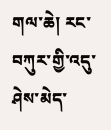གལ་ཆེ། རང་བཀུར་གྱི་འདུ་ཤེས་མེད་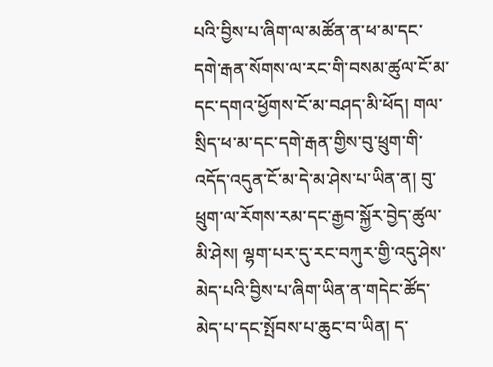པའི་བྱིས་པ་ཞིག་ལ་མཚོན་ན་ཕ་མ་དང་དགེ་རྒན་སོགས་ལ་རང་གི་བསམ་ཚུལ་ངོ་མ་དང་དགའ་ཕྱོགས་ངོ་མ་བཤད་མི་ཕོད། གལ་སྲིད་ཕ་མ་དང་དགེ་རྒན་གྱིས་བུ་ཕྲུག་གི་འདོད་འདུན་ངོ་མ་དེ་མ་ཤེས་པ་ཡིན་ན། བུ་ཕྲུག་ལ་རོགས་རམ་དང་རྒྱབ་སྐྱོར་བྱེད་ཚུལ་མི་ཤེས། ལྷག་པར་དུ་རང་བཀུར་གྱི་འདུ་ཤེས་མེད་པའི་བྱིས་པ་ཞིག་ཡིན་ན་གདེང་ཚོད་མེད་པ་དང་སྤོབས་པ་ཆུང་བ་ཡིན། ད་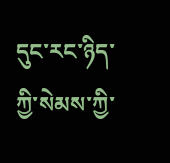དུང་རང་ཉིད་ཀྱི་སེམས་ཀྱི་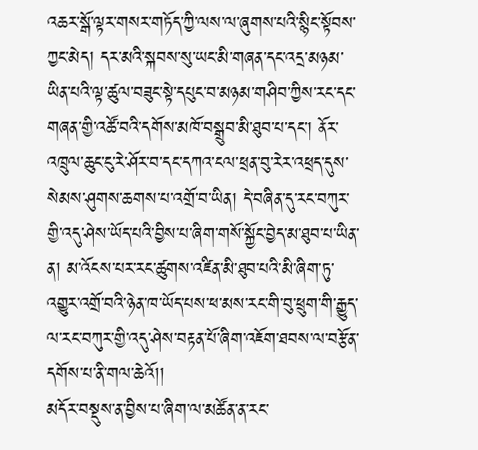འཆར་སྒོ་ལྟར་གསར་གཏོད་ཀྱི་ལས་ལ་ཞུགས་པའི་སྙིང་སྟོབས་ཀྱང་མེད། དར་མའི་སྐབས་སུ་ཡང་མི་གཞན་དང་འདྲ་མཉམ་ཡིན་པའི་ལྟ་ཚུལ་བཟུང་སྟེ་དཔུང་བ་མཉམ་གཤིབ་ཀྱིས་རང་དང་གཞན་གྱི་འཚོ་བའི་དགོས་མཁོ་བསྒྲུབ་མི་ཐུབ་པ་དང་། ནོར་འཁྲུལ་ཆུང་ངུ་རེ་ཤོར་བ་དང་དཀའ་ངལ་ཕྲན་བུ་རེར་འཕྲད་དུས་སེམས་ཤུགས་ཆགས་པ་འགྲོ་བ་ཡིན། དེ་བཞིན་དུ་རང་བཀུར་གྱི་འདུ་ཤེས་ཡོད་པའི་བྱིས་པ་ཞིག་གསོ་སྐྱོང་བྱེད་མ་ཐུབ་པ་ཡིན་ན། མ་འོངས་པར་རང་ཚུགས་འཛིན་མི་ཐུབ་པའི་མི་ཞིག་ཏུ་འགྱུར་འགྲོ་བའི་ཉེན་ཁ་ཡོད་པས་ཕ་མས་རང་གི་བུ་ཕྲུག་གི་རྒྱུད་ལ་རང་བཀུར་གྱི་འདུ་ཤེས་བརྟན་པོ་ཞིག་འཇོག་ཐབས་ལ་བརྩོན་དགོས་པ་ནི་གལ་ཆེའོ།།
མདོར་བསྡུས་ན་བྱིས་པ་ཞིག་ལ་མཚོན་ན་རང་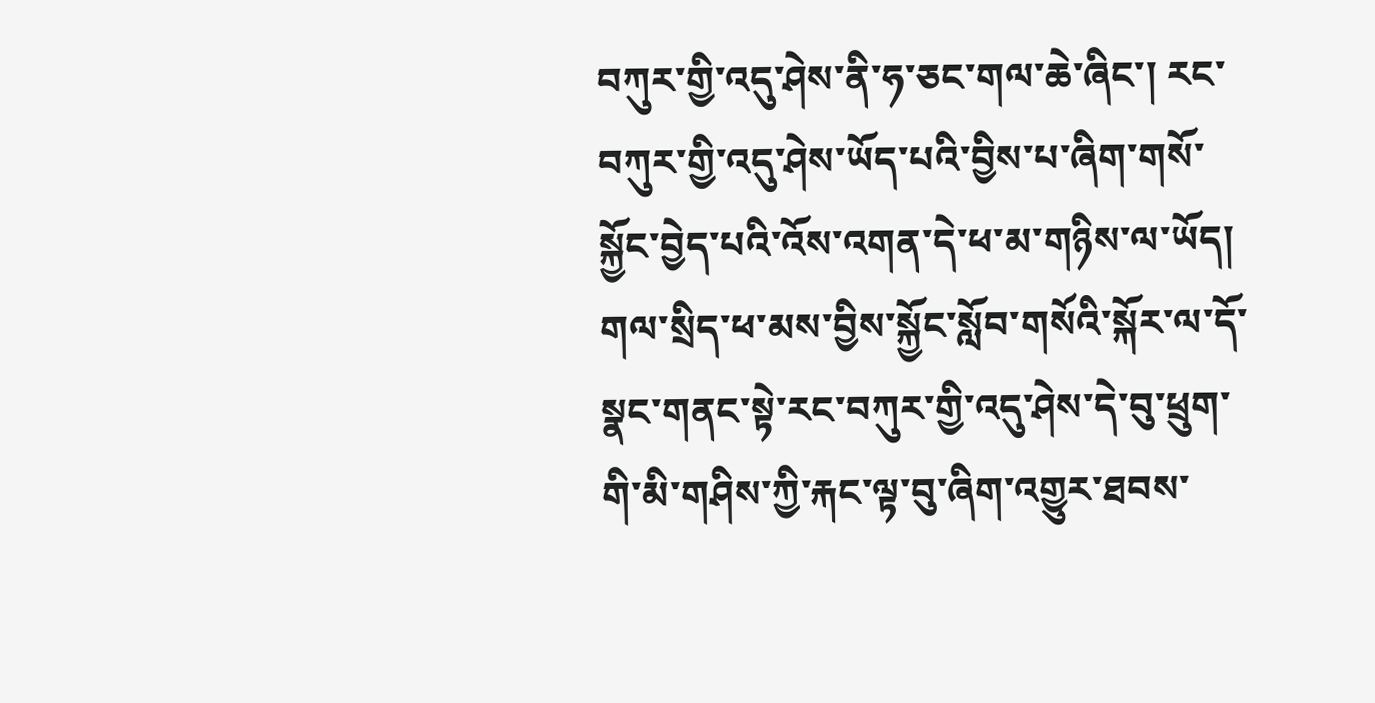བཀུར་གྱི་འདུ་ཤེས་ནི་ཧ་ཅང་གལ་ཆེ་ཞིང་། རང་བཀུར་གྱི་འདུ་ཤེས་ཡོད་པའི་བྱིས་པ་ཞིག་གསོ་སྐྱོང་བྱེད་པའི་འོས་འགན་དེ་ཕ་མ་གཉིས་ལ་ཡོད། གལ་སྲིད་ཕ་མས་བྱིས་སྐྱོང་སློབ་གསོའི་སྐོར་ལ་དོ་སྣང་གནང་སྟེ་རང་བཀུར་གྱི་འདུ་ཤེས་དེ་བུ་ཕྲུག་གི་མི་གཤིས་ཀྱི་རྐང་ལྟ་བུ་ཞིག་འགྱུར་ཐབས་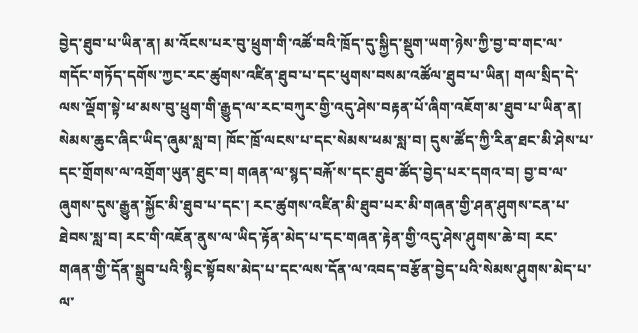བྱེད་ཐུབ་པ་ཡིན་ན། མ་འོངས་པར་བུ་ཕྲུག་གི་འཚོ་བའི་ཁྲོད་དུ་སྐྱིད་སྡུག་ཡག་ཉེས་ཀྱི་བྱ་བ་གང་ལ་གདོང་གཏོད་དགོས་ཀྱང་རང་ཚུགས་འཛིན་ཐུབ་པ་དང་ཕུགས་བསམ་འཚོལ་ཐུབ་པ་ཡིན། གལ་སྲིད་དེ་ལས་ལྡོག་སྟེ་ཕ་མས་བུ་ཕྲུག་གི་རྒྱུད་ལ་རང་བཀུར་གྱི་འདུ་ཤེས་བརྟན་པོ་ཞིག་འཇོག་མ་ཐུབ་པ་ཡིན་ན། སེམས་ཆུང་ཞིང་ཡིད་ཞུམ་སླ་བ། ཁོང་ཁྲོ་ལངས་པ་དང་སེམས་ཕམ་སླ་བ། དུས་ཚོད་ཀྱི་རིན་ཐང་མི་ཤེས་པ་དང་གྲོགས་ལ་འགྲོག་ཡུན་ཐུང་བ། གཞན་ལ་སྙད་བརྐོ་ས་དང་ཐུབ་ཚོད་བྱེད་པར་དགའ་བ། བྱ་བ་ལ་ཞུགས་དུས་རྒྱུན་སྐྱོང་མི་ཐུབ་པ་དང་། རང་ཚུགས་འཛིན་མི་ཐུབ་པར་མི་གཞན་གྱི་ཤན་ཤུགས་ངན་པ་ཐེབས་སླ་བ། རང་གི་འཇོན་ནུས་ལ་ཡིད་རྟོན་མེད་པ་དང་གཞན་རྟེན་གྱི་འདུ་ཤེས་ཤུགས་ཆེ་བ། རང་གཞན་གྱི་དོན་སྒྲུབ་པའི་སྙིང་སྟོབས་མེད་པ་དང་ལས་དོན་ལ་འབད་བརྩོན་བྱེད་པའི་སེམས་ཤུགས་མེད་པ་ལ་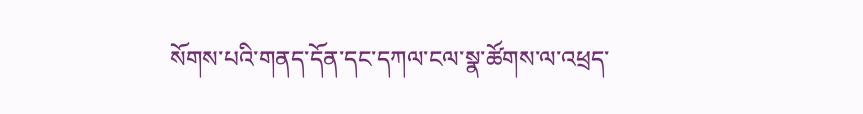སོགས་པའི་གནད་དོན་དང་དཀལ་ངལ་སྣ་ཚོགས་ལ་འཕྲད་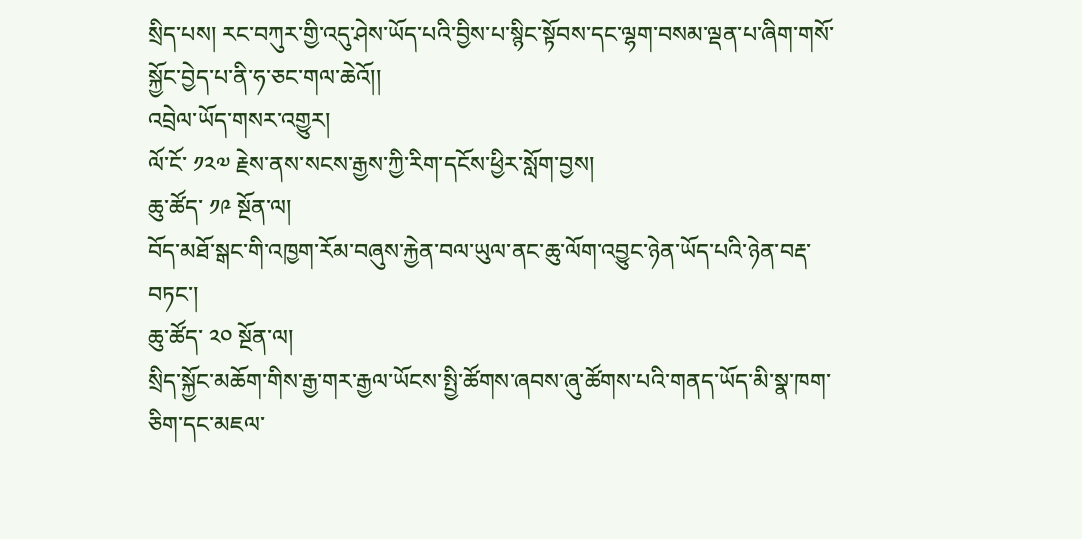སྲིད་པས། རང་བཀུར་གྱི་འདུ་ཤེས་ཡོད་པའི་བྱིས་པ་སྙིང་སྟོབས་དང་ལྷག་བསམ་ལྡན་པ་ཞིག་གསོ་སྐྱོང་བྱེད་པ་ནི་ཧ་ཅང་གལ་ཆེའོ།།
འབྲེལ་ཡོད་གསར་འགྱུར།
ལོ་ངོ་ ༡༢༧ རྗེས་ནས་སངས་རྒྱས་ཀྱི་རིག་དངོས་ཕྱིར་སློག་བྱས།
ཆུ་ཚོད་ ༡༩ སྔོན་ལ།
བོད་མཐོ་སྒང་གི་འཁྱག་རོམ་བཞུས་རྐྱེན་བལ་ཡུལ་ནང་ཆུ་ལོག་འབྱུང་ཉེན་ཡོད་པའི་ཉེན་བརྡ་བཏང་།
ཆུ་ཚོད་ ༢༠ སྔོན་ལ།
སྲིད་སྐྱོང་མཆོག་གིས་རྒྱ་གར་རྒྱལ་ཡོངས་སྤྱི་ཚོགས་ཞབས་ཞུ་ཚོགས་པའི་གནད་ཡོད་མི་སྣ་ཁག་ཅིག་དང་མཇལ་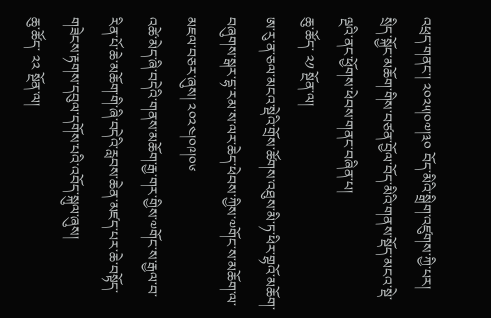འཕྲད་གནང་། ༢༠༢༥།༠༧།༣༠ བོད་མིའི་སྒྲིག་འཛུགས་ཀྱི་པར།
སྲིད་སྐྱོང་མཆོག་གིས་བཙན་བྱོལ་བོད་མིའི་གནས་སྡོད་མངའ་སྡེ་ལྔའི་ནང་ཕྱོགས་ཕེབས་གནང་བཞིན་པ།
ཆུ་ཚོད་ ༢༡ སྔོན་ལ།
ཨ་རུ་ན་ཅལ་མངའ་སྡེའི་གྲོས་ཚོགས་འཐུས་མི་ཏ་ཕིར་གྷའོ་མཆོག་བཞུགས་སྒར་དྷ་རམ་ས་ལར་ཆེད་ཕེབས་ཀྱིས་༧གོང་ས་མཆོག་ལ་མཇལ་བཅར་ཞུས། ༢༠༢༤།༠༩།༠༦
འཚེ་མེད་ཞི་བདེའི་གནས་མཆོག་རྒྱ་གར་གྱིས་༧གོང་ས་རྒྱལ་བ་རིན་པོ་ཆེ་མཆོག་གི་ཞི་བདེའི་རླབས་ཆེན་མཛད་པར་ཆེ་བསྟོད་གཟེངས་རྟགས་དབུལ་དགོས་པའི་འབོད་སྐུལ་ཞུས།
ཆུ་ཚོད་ ༢༢ སྔོན་ལ།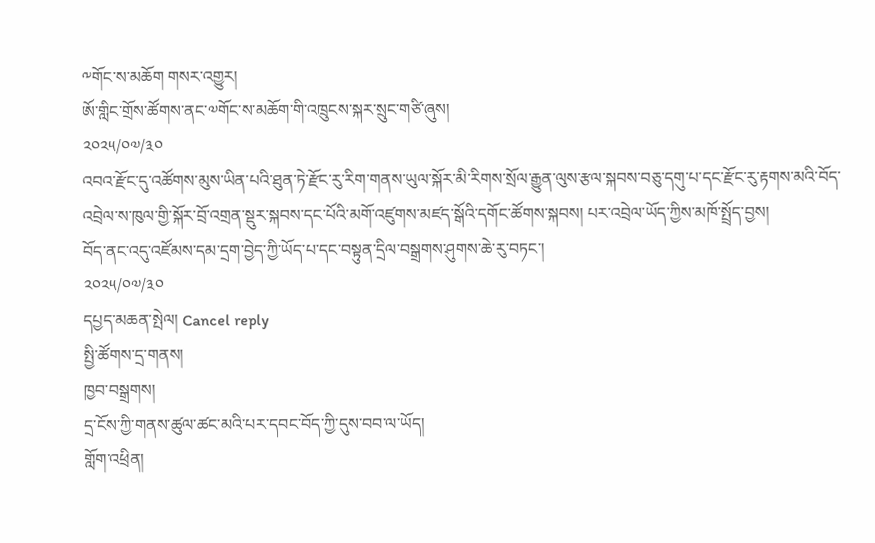༸གོང་ས་མཆོག གསར་འགྱུར།
ཨོ་གླིང་གྲོས་ཚོགས་ནང་༧གོང་ས་མཆོག་གི་འཁྲུངས་སྐར་སྲུང་གཙི་ཞུས།
༢༠༢༥/༠༧/༣༠
འབའ་རྫོང་དུ་འཚོགས་མུས་ཡིན་པའི་ཐུན་ཏེ་རྫོང་རུ་རིག་གནས་ཡུལ་སྐོར་མི་རིགས་སྲོལ་རྒྱུན་ལུས་རྩལ་སྐབས་བཅུ་དགུ་པ་དང་རྫོང་རུ་རྟགས་མའི་བོད་འབྲེལ་ས་ཁུལ་གྱི་སྐོར་བྲོ་འགྲན་སྡུར་སྐབས་དང་པོའི་མགོ་འཛུགས་མཛད་སྒོའི་དགོང་ཚོགས་སྐབས། པར་འབྲེལ་ཡོད་ཀྱིས་མཁོ་སྤྲོད་བྱས།
བོད་ནང་འདུ་འཛོམས་དམ་དྲག་བྱེད་ཀྱི་ཡོད་པ་དང་བསྟུན་དྲིལ་བསྒྲགས་ཤུགས་ཆེ་རུ་བཏང་།
༢༠༢༥/༠༧/༣༠
དཔྱད་མཆན་སྤེལ། Cancel reply
སྤྱི་ཚོགས་དྲ་གནས།
ཁྱབ་བསྒྲགས།
དྲ་ངོས་ཀྱི་གནས་ཚུལ་ཚང་མའི་པར་དབང་བོད་ཀྱི་དུས་བབ་ལ་ཡོད།
གློག་འཕྲིན།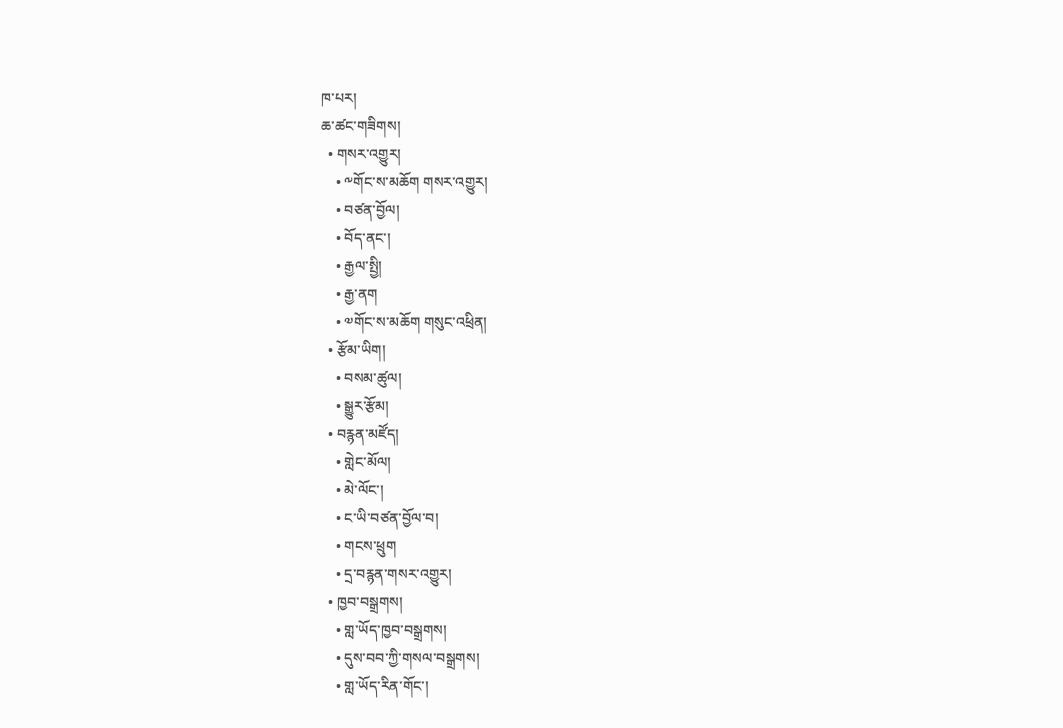ཁ་པར།
ཆ་ཚང་གཟིགས།
  • གསར་འགྱུར།
    • ༸གོང་ས་མཆོག གསར་འགྱུར།
    • བཙན་བྱོལ།
    • བོད་ནང་།
    • རྒྱལ་སྤྱི།
    • རྒྱ་ནག
    • ༧གོང་ས་མཆོག གསུང་འཕྲིན།
  • རྩོམ་ཡིག།
    • བསམ་ཚུལ།
    • སྒྱུར་རྩོམ།
  • བརྙན་མཛོད།
    • གླེང་མོལ།
    • མེ་ལོང་།
    • ང་ཡི་བཙན་བྱོལ་བ།
    • གངས་ཕྲུག
    • དྲ་བརྙན་གསར་འགྱུར།
  • ཁྱབ་བསྒྲགས།
    • གླ་ཡོད་ཁྱབ་བསྒྲགས།
    • དུས་བབ་ཀྱི་གསལ་བསྒྲགས།
    • གླ་ཡོད་རིན་གོང་།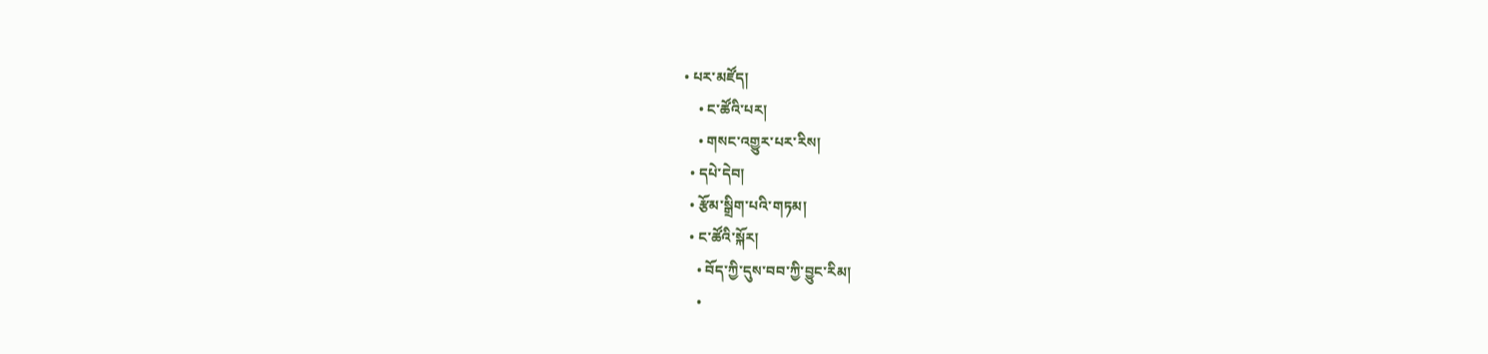• པར་མཛོད།
    • ང་ཚོའི་པར།
    • གསང་འགྱུར་པར་རིས།
  • དཔེ་དེབ།
  • རྩོམ་སྒྲིག་པའི་གཏམ།
  • ང་ཚོའི་སྐོར།
    • བོད་ཀྱི་དུས་བབ་ཀྱི་བྱུང་རིམ།
    •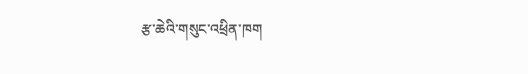རྩ་ཆེའི་གསུང་འཕྲིན་ཁག